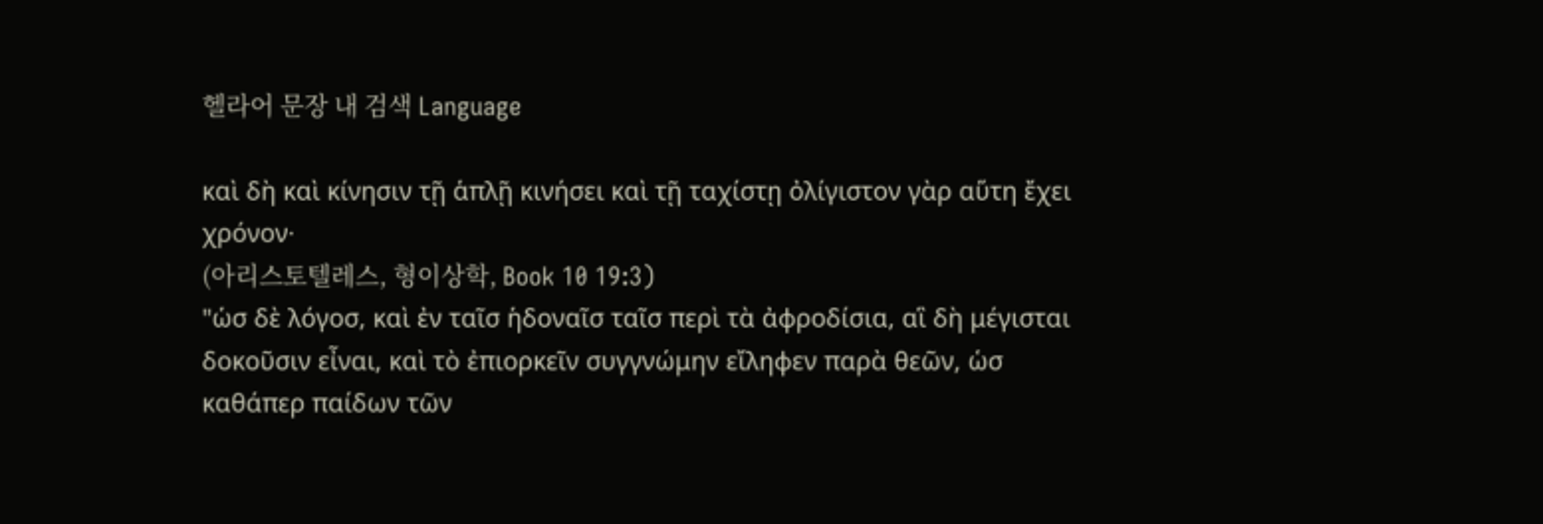헬라어 문장 내 검색 Language

καὶ δὴ καὶ κίνησιν τῇ ἁπλῇ κινήσει καὶ τῇ ταχίστῃ ὀλίγιστον γὰρ αὕτη ἔχει χρόνον·
(아리스토텔레스, 형이상학, Book 10 19:3)
"ὡσ δὲ λόγοσ, καὶ ἐν ταῖσ ἡδοναῖσ ταῖσ περὶ τὰ ἀφροδίσια, αἳ δὴ μέγισται δοκοῦσιν εἶναι, καὶ τὸ ἐπιορκεῖν συγγνώμην εἴληφεν παρὰ θεῶν, ὡσ καθάπερ παίδων τῶν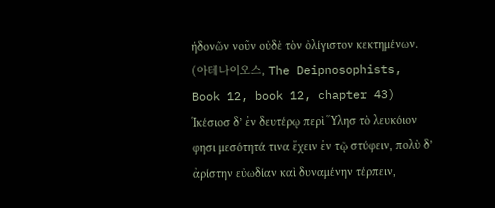ἡδονῶν νοῦν οὐδὲ τὸν ὀλίγιστον κεκτημένων.
(아테나이오스, The Deipnosophists, Book 12, book 12, chapter 43)
Ἱκέσιοσ δ’ ἐν δευτέρῳ περὶ Ὕλησ τὸ λευκόιον φησι μεσότητά τινα ἔχειν ἐν τῷ στύφειν, πολὺ δ’ ἀρίστην εὐωδίαν καὶ δυναμένην τέρπειν,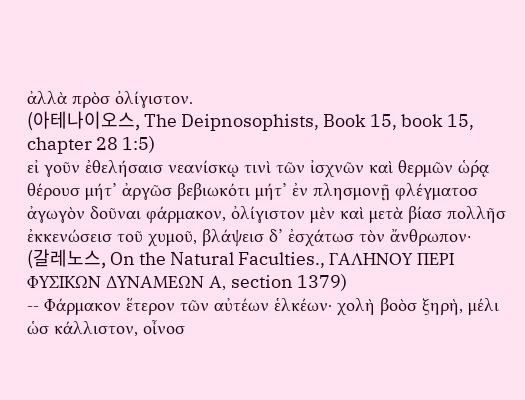ἀλλὰ πρὸσ ὀλίγιστον.
(아테나이오스, The Deipnosophists, Book 15, book 15, chapter 28 1:5)
εἰ γοῦν ἐθελήσαισ νεανίσκῳ τινὶ τῶν ἰσχνῶν καὶ θερμῶν ὡρ́ᾳ θέρουσ μήτ’ ἀργῶσ βεβιωκότι μήτ’ ἐν πλησμονῇ φλέγματοσ ἀγωγὸν δοῦναι φάρμακον, ὀλίγιστον μὲν καὶ μετὰ βίασ πολλῆσ ἐκκενώσεισ τοῦ χυμοῦ, βλάψεισ δ’ ἐσχάτωσ τὸν ἄνθρωπον·
(갈레노스, On the Natural Faculties., ΓΑΛΗΝΟΥ ΠΕΡΙ ΦΥΣΙΚΩΝ ΔΥΝΑΜΕΩΝ Α, section 1379)
‐‐ Φάρμακον ἕτερον τῶν αὐτέων ἑλκέων‧ χολὴ βοὸσ ξηρὴ, μέλι ὡσ κάλλιστον, οἶνοσ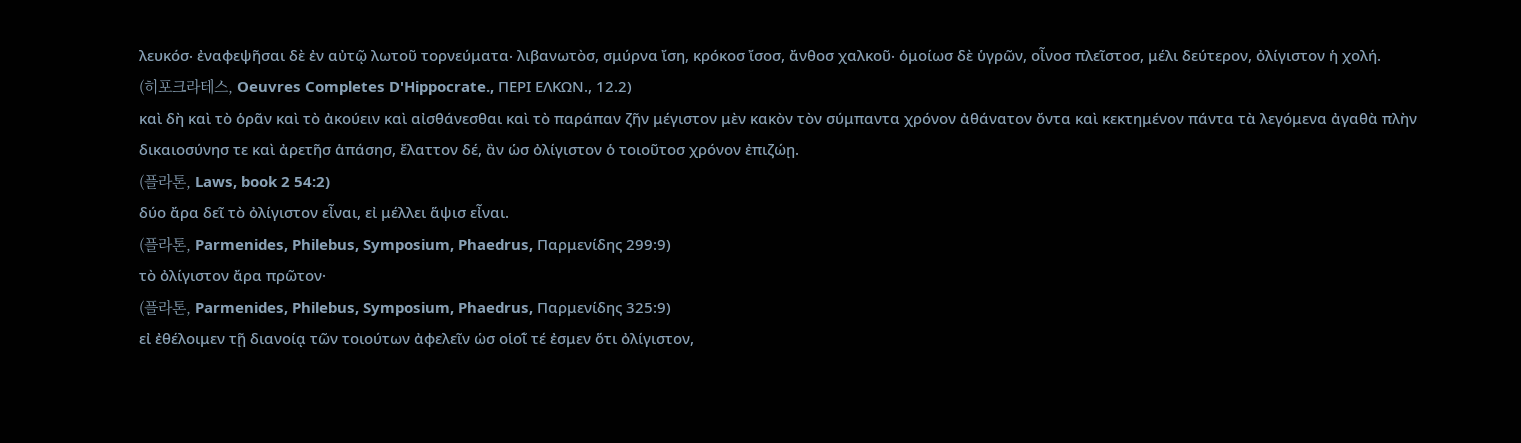λευκόσ‧ ἐναφεψῆσαι δὲ ἐν αὐτῷ λωτοῦ τορνεύματα‧ λιβανωτὸσ, σμύρνα ἴση, κρόκοσ ἴσοσ, ἄνθοσ χαλκοῦ‧ ὁμοίωσ δὲ ὑγρῶν, οἶνοσ πλεῖστοσ, μέλι δεύτερον, ὀλίγιστον ἡ χολή.
(히포크라테스, Oeuvres Completes D'Hippocrate., ΠΕΡΙ ΕΛΚΩΝ., 12.2)
καὶ δὴ καὶ τὸ ὁρᾶν καὶ τὸ ἀκούειν καὶ αἰσθάνεσθαι καὶ τὸ παράπαν ζῆν μέγιστον μὲν κακὸν τὸν σύμπαντα χρόνον ἀθάνατον ὄντα καὶ κεκτημένον πάντα τὰ λεγόμενα ἀγαθὰ πλὴν δικαιοσύνησ τε καὶ ἀρετῆσ ἁπάσησ, ἔλαττον δέ, ἂν ὡσ ὀλίγιστον ὁ τοιοῦτοσ χρόνον ἐπιζώῃ.
(플라톤, Laws, book 2 54:2)
δύο ἄρα δεῖ τὸ ὀλίγιστον εἶναι, εἰ μέλλει ἅψισ εἶναι.
(플라톤, Parmenides, Philebus, Symposium, Phaedrus, Παρμενίδης 299:9)
τὸ ὀλίγιστον ἄρα πρῶτον·
(플라톤, Parmenides, Philebus, Symposium, Phaedrus, Παρμενίδης 325:9)
εἰ ἐθέλοιμεν τῇ διανοίᾳ τῶν τοιούτων ἀφελεῖν ὡσ οἱοῖ́ τέ ἐσμεν ὅτι ὀλίγιστον,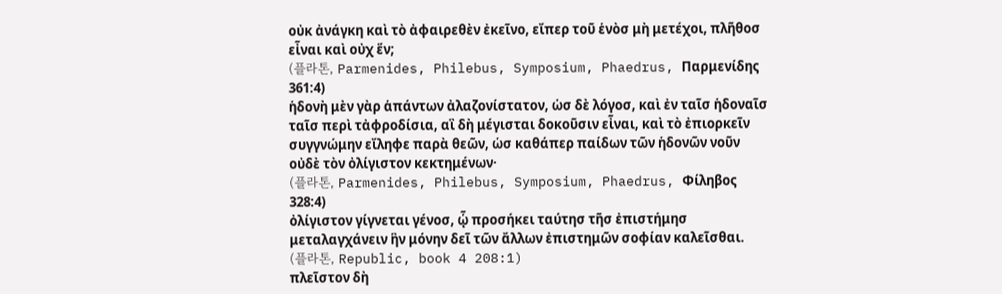οὐκ ἀνάγκη καὶ τὸ ἀφαιρεθὲν ἐκεῖνο, εἴπερ τοῦ ἑνὸσ μὴ μετέχοι, πλῆθοσ εἶναι καὶ οὐχ ἕν;
(플라톤, Parmenides, Philebus, Symposium, Phaedrus, Παρμενίδης 361:4)
ἡδονὴ μὲν γὰρ ἁπάντων ἀλαζονίστατον, ὡσ δὲ λόγοσ, καὶ ἐν ταῖσ ἡδοναῖσ ταῖσ περὶ τἀφροδίσια, αἳ δὴ μέγισται δοκοῦσιν εἶναι, καὶ τὸ ἐπιορκεῖν συγγνώμην εἴληφε παρὰ θεῶν, ὡσ καθάπερ παίδων τῶν ἡδονῶν νοῦν οὐδὲ τὸν ὀλίγιστον κεκτημένων·
(플라톤, Parmenides, Philebus, Symposium, Phaedrus, Φίληβος 328:4)
ὀλίγιστον γίγνεται γένοσ, ᾧ προσήκει ταύτησ τῆσ ἐπιστήμησ μεταλαγχάνειν ἣν μόνην δεῖ τῶν ἄλλων ἐπιστημῶν σοφίαν καλεῖσθαι.
(플라톤, Republic, book 4 208:1)
πλεῖστον δὴ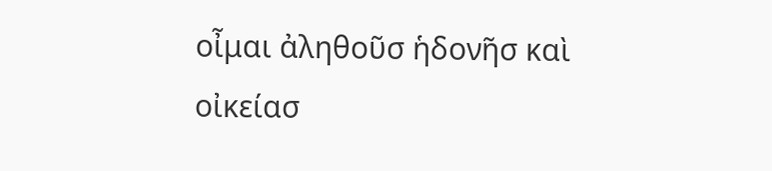οἶμαι ἀληθοῦσ ἡδονῆσ καὶ οἰκείασ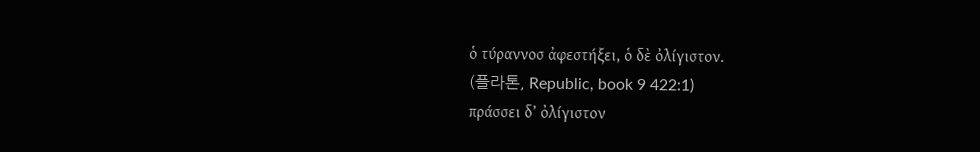ὁ τύραννοσ ἀφεστήξει, ὁ δὲ ὀλίγιστον.
(플라톤, Republic, book 9 422:1)
πράσσει δ’ ὀλίγιστον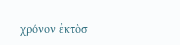χρόνον ἐκτὸσ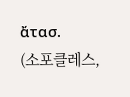ἄτασ.
(소포클레스,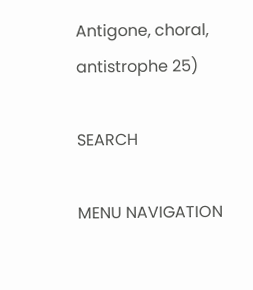Antigone, choral, antistrophe 25)

SEARCH

MENU NAVIGATION